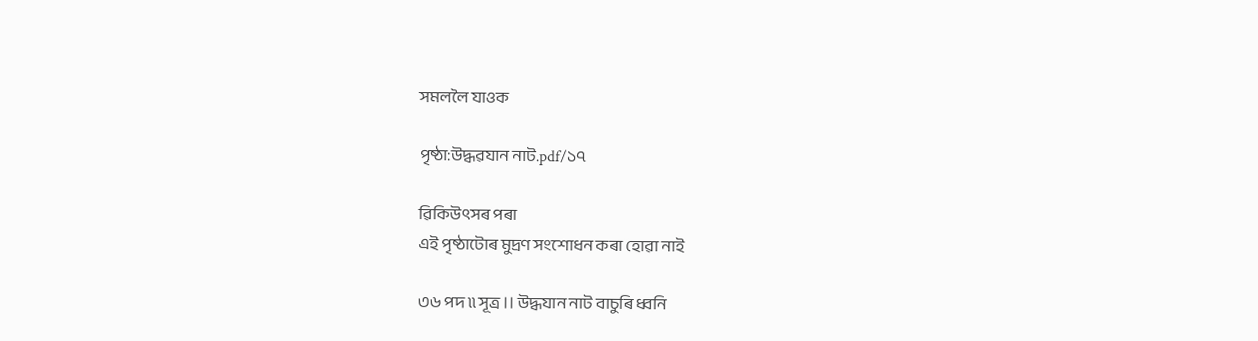সমললৈ যাওক

পৃষ্ঠা:উদ্ধৱযান নাট.pdf/১৭

ৱিকিউৎসৰ পৰা
এই পৃষ্ঠাটোৰ মুদ্ৰণ সংশোধন কৰা হোৱা নাই

৩৬ পদ ৷৷ সূত্র ।। উদ্ধযান নাট বাচুৰি ধ্বনি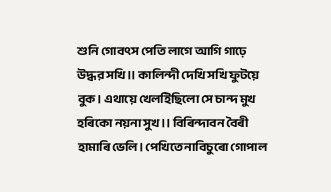শুনি গোবৎস পেতি লাগে আগি গাঢ়ে উদ্ধর সখি।। কালিন্দী দেখি সখি ফুটয়ে বুক। এথায়ে খেলইিছিলো সে চান্দ মুখ হৰিকো নয়না সুখ ।। বিৰিন্দাবন বৈৰী হামাৰি ভেলি। পেখিতে নাবিচুৰো গোপাল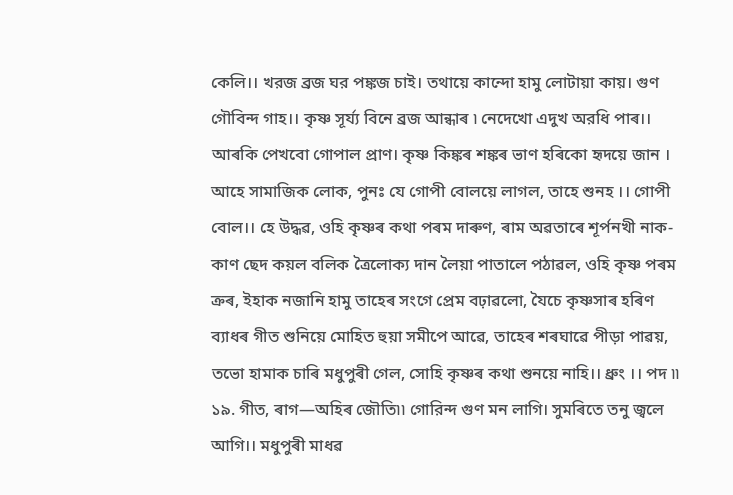কেলি।। খরজ ব্রজ ঘর পঙ্কজ চাই। তথায়ে কান্দো হামু লোটায়া কায়। গুণ গৌবিন্দ গাহ।। কৃষ্ণ সূর্য্য বিনে ব্রজ আন্ধাৰ ৷ নেদেখো এদুখ অরধি পাৰ।। আৰকি পেখবো গোপাল প্রাণ। কৃষ্ণ কিঙ্কৰ শঙ্কৰ ভাণ হৰিকো হৃদয়ে জান । আহে সামাজিক লোক, পুনঃ যে গোপী বোলয়ে লাগল, তাহে শুনহ ।। গোপী বোল।। হে উদ্ধৱ, ওহি কৃষ্ণৰ কথা পৰম দাৰুণ, ৰাম অৱতাৰে শূর্পনখী নাক-কাণ ছেদ কয়ল বলিক ত্রৈলোক্য দান লৈয়া পাতালে পঠাৱল, ওহি কৃষ্ণ পৰম ক্ৰৰ, ইহাক নজানি হামু তাহেৰ সংগে প্রেম বঢ়াৱলো, যৈচে কৃষ্ণসাৰ হৰিণ ব্যাধৰ গীত শুনিয়ে মোহিত হুয়া সমীপে আৱে, তাহেৰ শৰঘাৱে পীড়া পাৱয়, তভো হামাক চাৰি মধুপুৰী গেল, সোহি কৃষ্ণৰ কথা শুনয়ে নাহি।। ধ্ৰুং ।। পদ ৷৷ ১৯. গীত, ৰাগ—অহিৰ জৌতি৷৷ গোরিন্দ গুণ মন লাগি। সুমৰিতে তনু জ্বলে আগি।। মধুপুৰী মাধৱ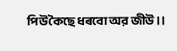পিউ কৈছে ধৰবো অর জীউ ।।